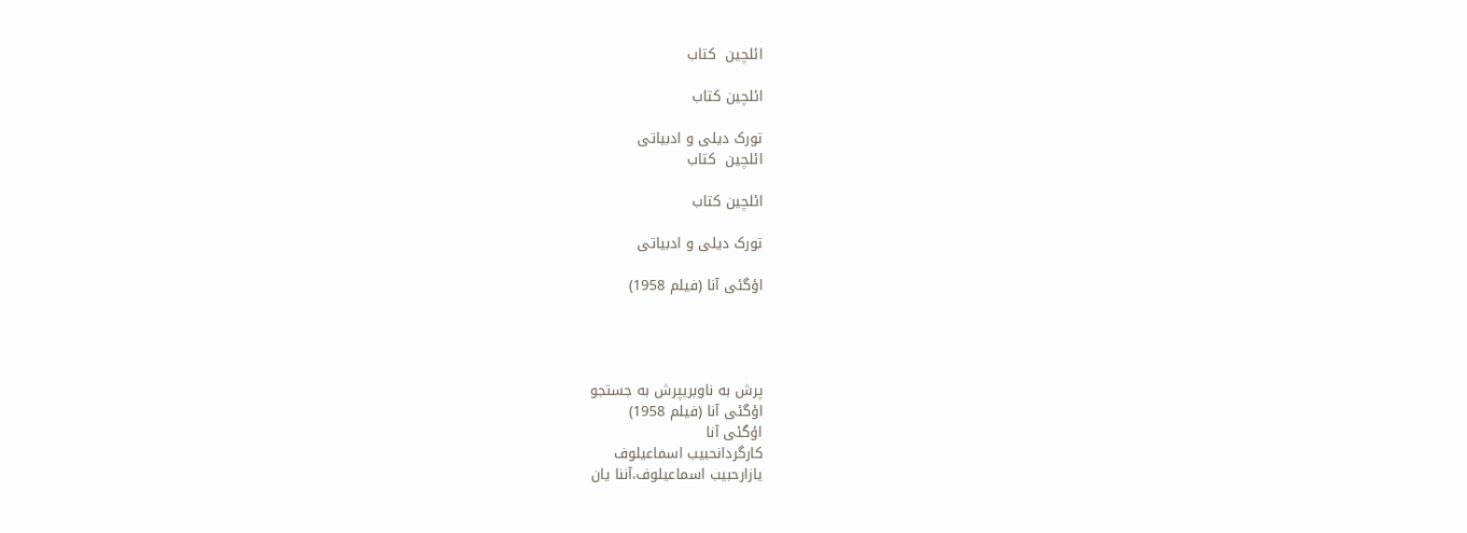ائلچین  کتاب

ائلچین کتاب

تورک دیلی و ادبیاتی
ائلچین  کتاب

ائلچین کتاب

تورک دیلی و ادبیاتی

اؤگئی آنا (فیلم 1958)




پرش به ناوبریپرش به جستجو
اؤگئی آنا (فیلم 1958)
اؤگئی آنا
کارگردانحبیب اسماعیلوف
یازارحبیب اسماعیلوف،‌آننا یان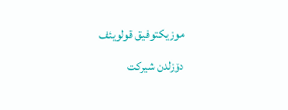موزیکتوفیق قولویئف
دۆزلدن شیرکت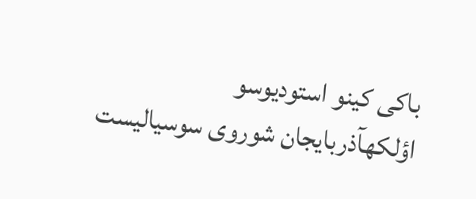باکی کینو استودیوسو
اؤلکهآذربایجان شوروی سوسیالیست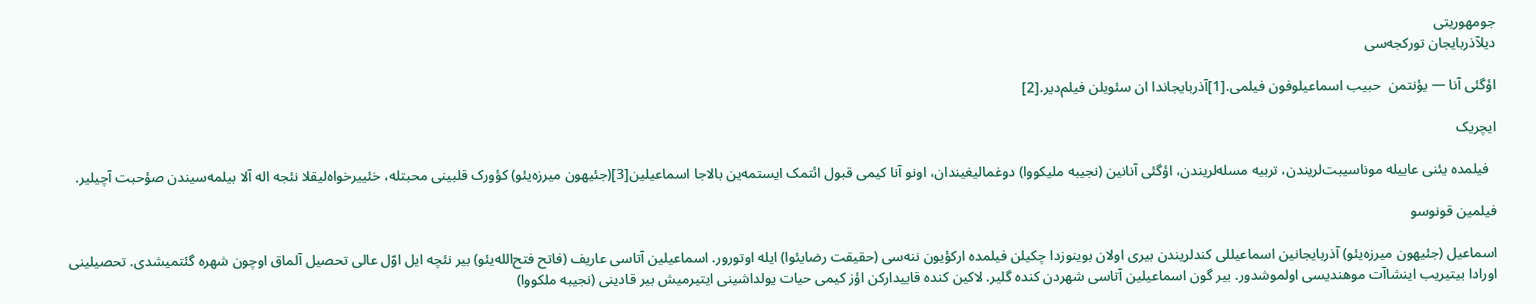جومهوریتی
دیلآذربایجان تورکجه‌سی

اؤگئی آنا — یؤنتمن  حبیب اسماعیلوفون فیلمی.[1]آذربایجاندا ان سئویلن فیلم‌دیر.[2]

ایچریک

  فیلمده یئنی عاییله موناسیبت‌لریندن، تربیه مسله‌لریندن، اؤگئی آنانین (نجیبه ملیکووا) دوغمالیغیندان، اونو آنا کیمی قبول ائتمک ایستمه‌ین بالاجا اسماعیلین[3](جئیهون میرزه‌یئو) کؤورک قلبینی محبتله، خئییرخواه‌لیقلا نئجه اله آلا بیلمه‌سیندن صؤحبت آچیلیر.

فیلمین قونوسو

اسماعیل (جئیهون میرزه‌یئو) آذربایجانین اسماعیللی کندلریندن بیری اولان بوینوزدا چکیلن فیلمده ارکؤیون ننه‌سی (حقیقت رضایئوا) ایله اوتورور. اسماعیلین آتاسی عاریف (فاتح فتح‌الله‌یئو) بیر نئچه ایل اوّل عالی تحصیل آلماق اوچون شهره گئتمیشدی. تحصیلینی اورادا بیتیریب اینشاآت موهندیسی اولموشدور. بیر گون اسماعیلین آتاسی شهردن کنده گلیر. لاکین کنده قاییدارکن اؤز کیمی حیات یولداشینی ایتیرمیش بیر قادینی (نجیبه ملکووا)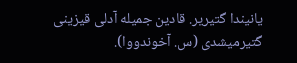یانیندا گتیریر. قادین جمیله آدلی قیزینی گتیرمیشدی (س. آخوندووا).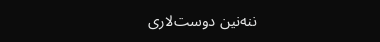ننه‌نین دوست‌لاری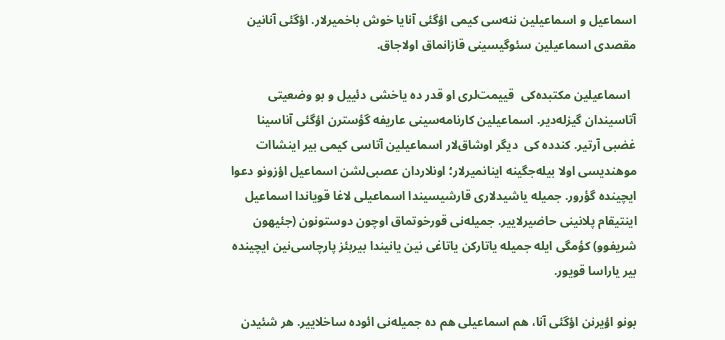اسماعیل و اسماعیلین ننه‌سی کیمی اؤگئی آنایا خوش باخمیرلار. اؤگئی آنانین مقصدی اسماعیلین سئوگیسینی قازانماق اولاجاق.

  اسماعیلین مکتبده‌کی  قییمت‌لری او قدر ده یاخشی دئییل و بو وضعیتی آتاسیندان گیزله‌دیر. اسماعیلین کارنامه‌سینی عاریفه گؤسترن اؤگئی آناسینا غضبی آرتیر. کندده کی  دیگر اوشاق‌لار اسماعیلین آتاسی کیمی بیر اینشاات موهندیسی اولا بیله‌جگینه اینانمیرلار؛ اونلاردان عصبی‌لشن اسماعیل اؤزونو دعوا ایچینده گؤرور. جمیله یاشیدلاری قارشیسیندا اسماعیلی لاغا قویاندا اسماعیل اینتیقام پلانینی حاضیرلاییر. جمیله‌نی قورخوتماق اوچون دوستونون (جئیهون شریفوو) کؤمگی ایله جمیله یاتارکن یاتاغی نین یانیندا بیربئز پارچاسی‌نین ایچینده  بیر یاراسا قویور.

بونو اؤیرنن اؤگئی آنا، هم اسماعیلی هم ده جمیله‌نی ائوده ساخلاییر. هر شئیدن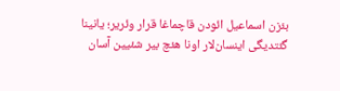بئزن اسماعیل ائودن قاچماغا قرار وئریر؛ یانینا گئتدیگی اینسان‌لار اونا هئچ بیر شئیین آسان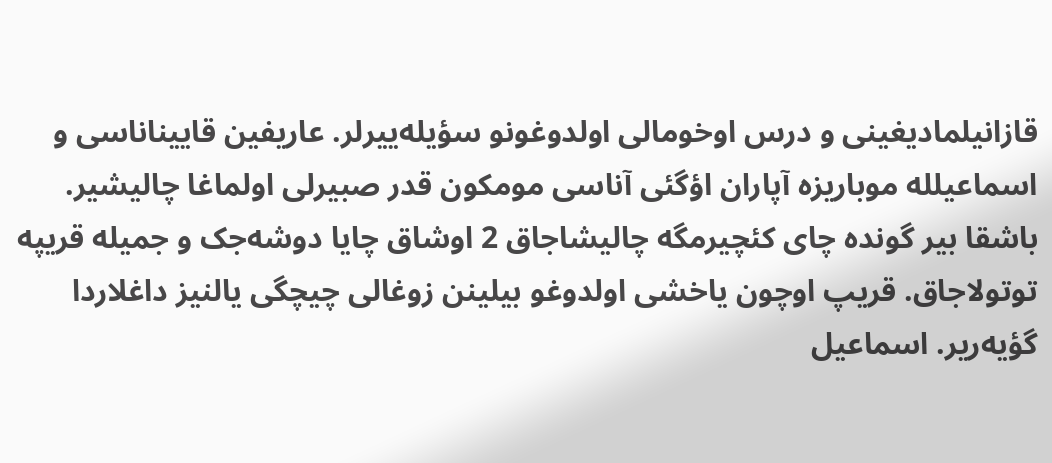قازانیلمادیغینی و درس اوخومالی اولدوغونو سؤیله‌ییرلر. عاریفین قاییناناسی و اسماعیلله موباریزه آپاران اؤگئی آناسی مومکون قدر صبیرلی اولماغا چالیشیر. باشقا بیر گونده چای کئچیرمگه چالیشاجاق 2 اوشاق چایا دوشه‌جک و جمیله قریپه توتولاجاق. قریپ اوچون یاخشی اولدوغو بیلینن زوغالی چیچگی یالنیز داغلاردا گؤیه‌ریر. اسماعیل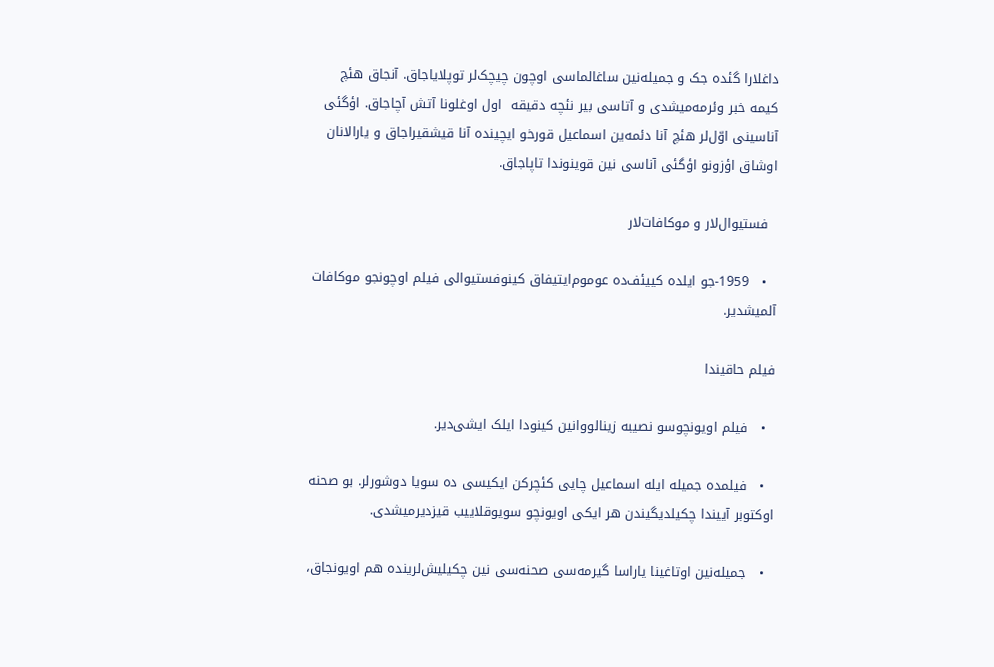داغلارا گئده جک و جمیله‌نین ساغالماسی اوچون چیچک‌لر توپلایاجاق. آنجاق هئچ کیمه خبر وئرمه‌میشدی و آتاسی بیر نئچه دقیقه  اول اوغلونا آتش آچاجاق. اؤگئی آناسینی اوّل‌لر هئچ آنا دئمه‌ین اسماعیل قورخو ایچینده آنا قیشقیراجاق و یارالانان اوشاق اؤزونو اؤگئی آناسی نین قوینوندا تاپاجاق.

  فستیوال‌لار و موکافات‌لار

  •   1959-جو ایلده کییئف‌ده عوموم‌ایتیفاق کینوفستیوالی فیلم اوچونجو موکافات آلمیشدیر.

فیلم حاقیندا

  •   فیلم اویونچوسو نصیبه زینالووانین کینودا ایلک ایشی‌دیر.

  •   فیلمده جمیله ایله اسماعیل چایی کئچرکن ایکیسی ده سویا دوشورلر. بو صحنه اوکتوبر آییندا چکیلدیگیندن هر ایکی اویونچو سویوقلاییب قیزدیرمیشدی.

  •   جمیله‌نین اوتاغینا یاراسا گیرمه‌سی صحنه‌سی نین چکیلیش‌لرینده هم اویونجاق،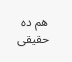هم ده حقیقی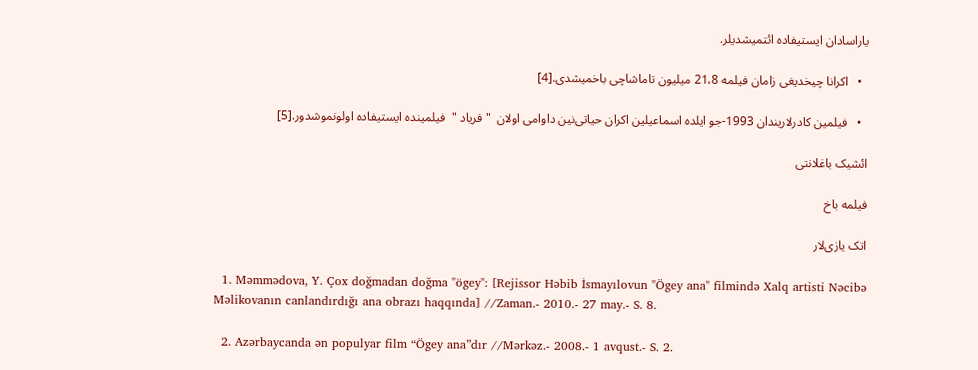یاراسادان ایستیفاده ائتمیشدیلر.

  •   اکرانا چیخدیغی زامان فیلمه 21،8 میلیون تاماشاچی باخمیشدی.[4]

  •   فیلمین کادرلاریندان 1993-جو ایلده اسماعیلین اکران حیاتی‌نین داوامی اولان  " فریاد "  فیلمینده ایستیفاده اولونموشدور.[5]

ائشیک باغلانتی

فیلمه باخ

اتک یازی‌لار

  1. Məmmədova, Y. Çox doğmadan doğma "ögey": [Rejissor Həbib İsmayılovun "Ögey ana" filmində Xalq artisti Nəcibə Məlikovanın canlandırdığı ana obrazı haqqında] //Zaman.- 2010.- 27 may.- S. 8.

  2. Azərbaycanda ən populyar film “Ögey ana”dır //Mərkəz.- 2008.- 1 avqust.- S. 2.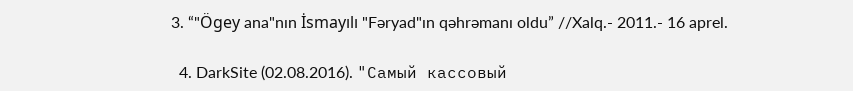3. “"Ögey ana"nın İsmayılı "Fəryad"ın qəhrəmanı oldu” //Xalq.- 2011.- 16 aprel.

  4. DarkSite (02.08.2016). "Самый кассовый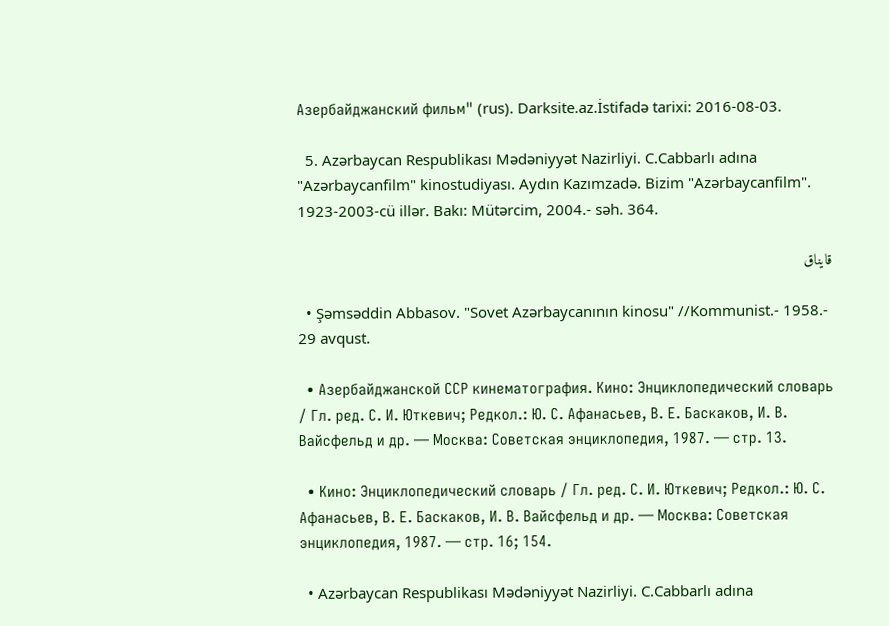Азербайджанский фильм" (rus). Darksite.az.İstifadə tarixi: 2016-08-03.

  5. Azərbaycan Respublikası Mədəniyyət Nazirliyi. C.Cabbarlı adına "Azərbaycanfilm" kinostudiyası. Aydın Kazımzadə. Bizim "Azərbaycanfilm". 1923-2003-cü illər. Bakı: Mütərcim, 2004.- səh. 364.

قایناق

  • Şəmsəddin Abbasov. "Sovet Azərbaycanının kinosu" //Kommunist.- 1958.- 29 avqust.

  • Азербайджанской ССР кинематография. Кино: Энциклопедический словарь / Гл. ред. С. И. Юткевич; Редкол.: Ю. С. Афанасьев, В. Е. Баскаков, И. В. Вайсфельд и др. — Москва: Советская энциклопедия, 1987. — стр. 13.

  • Кино: Энциклопедический словарь / Гл. ред. С. И. Юткевич; Редкол.: Ю. С. Афанасьев, В. Е. Баскаков, И. В. Вайсфельд и др. — Москва: Советская энциклопедия, 1987. — стр. 16; 154.

  • Azərbaycan Respublikası Mədəniyyət Nazirliyi. C.Cabbarlı adına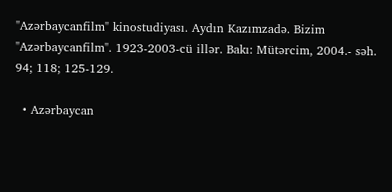"Azərbaycanfilm" kinostudiyası. Aydın Kazımzadə. Bizim "Azərbaycanfilm". 1923-2003-cü illər. Bakı: Mütərcim, 2004.- səh. 94; 118; 125-129.

  • Azərbaycan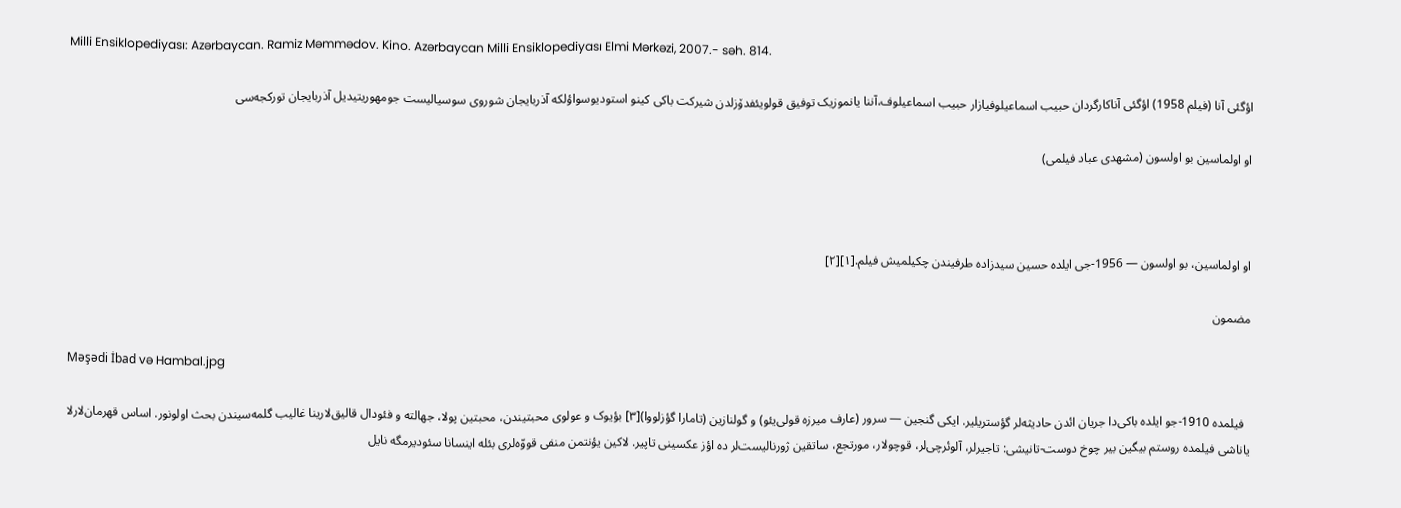Milli Ensiklopediyası: Azərbaycan. Ramiz Məmmədov. Kino. Azərbaycan Milli Ensiklopediyası Elmi Mərkəzi, 2007.- səh. 814.

اؤگئی آنا (فیلم 1958) اؤگئی آناکارگردان حبیب اسماعیلوفیازار حبیب اسماعیلوف،‌آننا یانموزیک توفیق قولویئفدۆزلدن شیرکت باکی کینو استودیوسواؤلکه آذربایجان شوروی سوسیالیست جومهوریتیدیل آذربایجان تورکجه‌سی

او اولماسین بو اولسون (مشهدی عباد فیلمی)



او اولماسین، بو اولسون — 1956-جی ایلده حسین سیدزاده طرفیندن چکیلمیش فیلم.[۱][۲]

مضمون

Məşədi İbad və Hambal.jpg

  فیلمده 1910-جو ایلده باکی‌دا جریان ائدن حادیثه‌لر گؤستریلیر. ایکی گنجین — سرور (عارف میرزه‌ قولی‌یئو) و گولنازین (تامارا گؤزلووا)[۳] بؤیوک و عولوی محبتیندن، محبتین پولا، جهالته و فئودال قالیق‌لارینا غالیب گلمه‌سیندن بحث اولونور. اساس قهرمان‌لارلا یاناشی فیلمده روستم بیگین بیر چوخ دوست-تانیشی: تاجیرلر، آلوئرچی‌لر، قوچولار، مورتجع، ساتقین ژورنالیست‌لر ده اؤز عکسینی تاپیر. لاکین یؤنتمن منفی قووّه‌لری بئله اینسانا سئودیرمگه نایل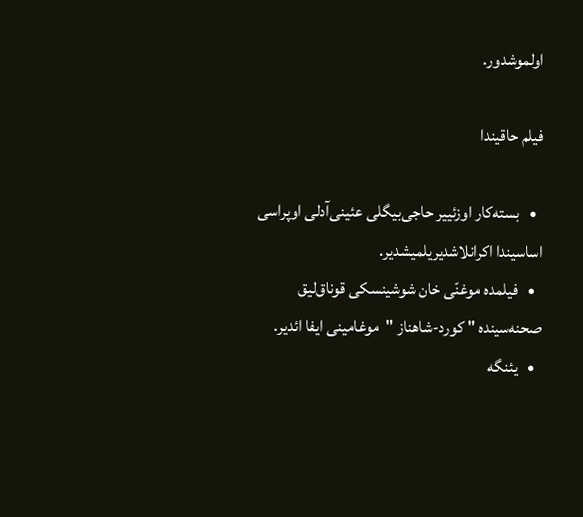اولموشدور.

فیلم حاقیندا

  •   بسته‌کار اوزئییر حاجی‌بیگلی عئینی‌آدلی اوپراسی اساسیندا اکرانلاشدیریلمیشدیر.
  •   فیلمده موغنّی خان شوشینسکی قوناق‌لیق صحنه‌سینده " کورد-شاهناز "  موغامینی ایفا ائدیر.
  •   یئنگه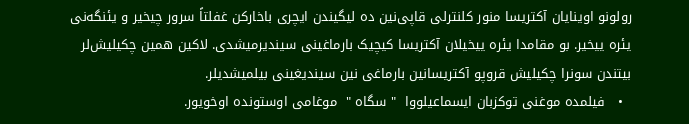رولونو اوینایان آکتریسا منور کلنترلی قاپی‌نین ده لیگیندن ایچری باخارکن غفلتاً سرور چیخیر و یئنگه‌نی یئره ییخیر. بو مقامدا یئره ییخیلان آکتریسا کیچیک بارماغینی سیندیرمیشدی. لاکین همین چکیلیش‌لر بیتندن سونرا چکیلیش قروپو آکتریسانین بارماغی نین سیندیغینی بیلمیشدیلر.
  •   فیلمده موغنی توکزبان ایسماعیلووا  " سگاه "  موغامی اوستونده اوخویور.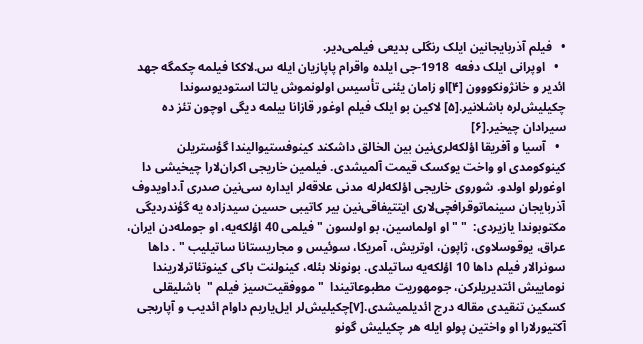•   فیلم آذربایجانین ایلک رنگلی بدیعی فیلمی‌دیر.
  •   اوپرانی ایلک دفعه  1918-جی ایلده واقرام پاپازیان ایله س.لاککا فیلمه چکمگه جهد ائدیر و خانژونکووون [۴]او زامان یئنی تأسیس اولونموش یالتا استودیوسوندا چکیلیش‌لره باشلانیر.[۵] لاکین بو ایلک فیلم اوغور قازانا بیلمه دیگی اوچون تئز ده سیرادان چیخیر.[۶]
  •   آسیا و آفریقا اؤلکه‌لری‌نین بین الخالق داشکند کینوفستیوالیندا گؤستریلن کینوکومدی او واخت یوکسک قیمت آلمیشدی. فیلمین خاریجی اکران‌لارا چیخیشی دا اوغورلو اولدو. شوروی خاریجی اؤلکه‌لرله مدنی علاقه‌لر ایداره سی‌نین صدری آ.داویدوف آذربایجان سینماتوقرافچی‌لاری ایتتیفاقی‌نین بیر کاتیبی حسین سیدزاده یه گؤندردیگی مکتوبوندا یازیردی:  " " او اولماسین، بو اولسون " فیلمی 40 اؤلکه‌یه، او جومله‌دن ایران، عراق، یوقوسلاوی، ژاپون، اوتریش، آمریکا، سوئیس و مجاریستانا ساتیلیب " . داها سونرالار فیلم داها 10 اؤلکه‌یه ساتیلدی. بونونلا بئله، کینولنت باکی کینوتئاترلاریندا نوماییش ائتدیریلرکن، جومهوریت مطبوعاتیندا  " مووفقیت‌سیز فیلم "  باشلیقلی کسکین تنقیدی مقاله درج ائدیلمیشدی.[۷]چکیلیش‌لر ایل‌یاریم داوام ائدیب و آپاریجی آکتیورلارا او واختین پولو ایله هر چکیلیش گونو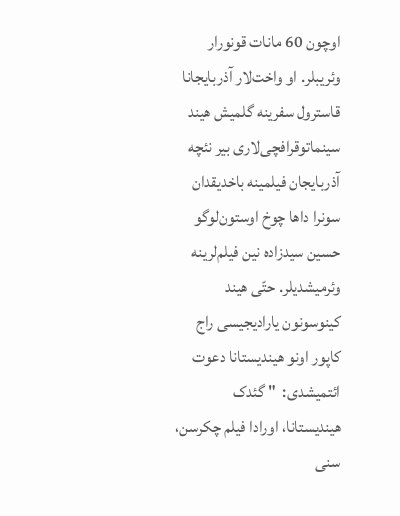اوچون 60 مانات قونورار وئریبلر. او واخت‌لار آذربایجانا قاسترول سفرینه گلمیش هیند سینماتوقرافچی‌لاری بیر نئچه آذربایجان فیلمینه باخدیقدان سونرا داها چوخ اوستون‌لوگو حسین سیدزاده نین فیلم‌لرینه وئرمیشدیلر. حتّی هیند کینوسونون یارادیجیسی راج کاپور اونو هیندیستانا دعوت ائتمیشدی:  " گئدک هیندیستانا، اورادا فیلم چکرسن، سنی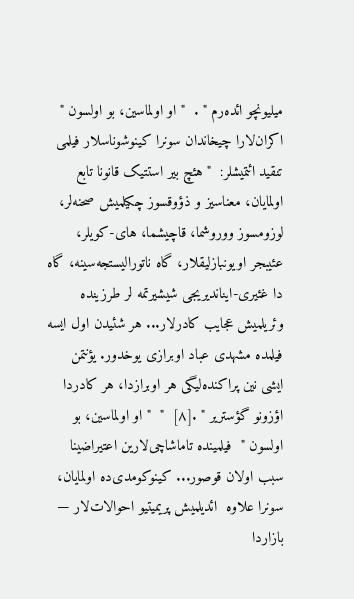میلیونچو ائده‌رم " .  " او اولماسین، بو اولسون "  اکران‌لارا چیخاندان سونرا کینوشوناسلار فیلمی تنقید ائتمیشلر:  " هئچ بیر استتیک قانونا تابع اولمایان، معناسیز و ذؤوقسوز چکیلمیش صحنه‌لر، لوزومسوز ووروشما، قاچیشما، های-کویلر، عئیبجر اویونبازلیقلار، گاه ناتورالیستجه‌سینه، گاه دا غئیری-ایناندیریجی شیشیرتمه لر طرزینده وئریلمیش عجایب کادرلار... هر شئیدن اول ایسه فیلمده مشهدی عباد اوبرازی یوخدور. یؤنتمن ایشی نین پراکنده‌لیگی هر اوبرازدا، هر کادردا اؤزونو گؤستریر " .[۸]  "  " او اولماسین، بو اولسون "  فیلمینده تاماشاچی‌لارین اعتیراضینا سبب اولان قوصور... کینوکومدی‌ده اولمایان، سونرا علاوه  ائدیلمیش پریمیتیو احوالات‌لار — بازاردا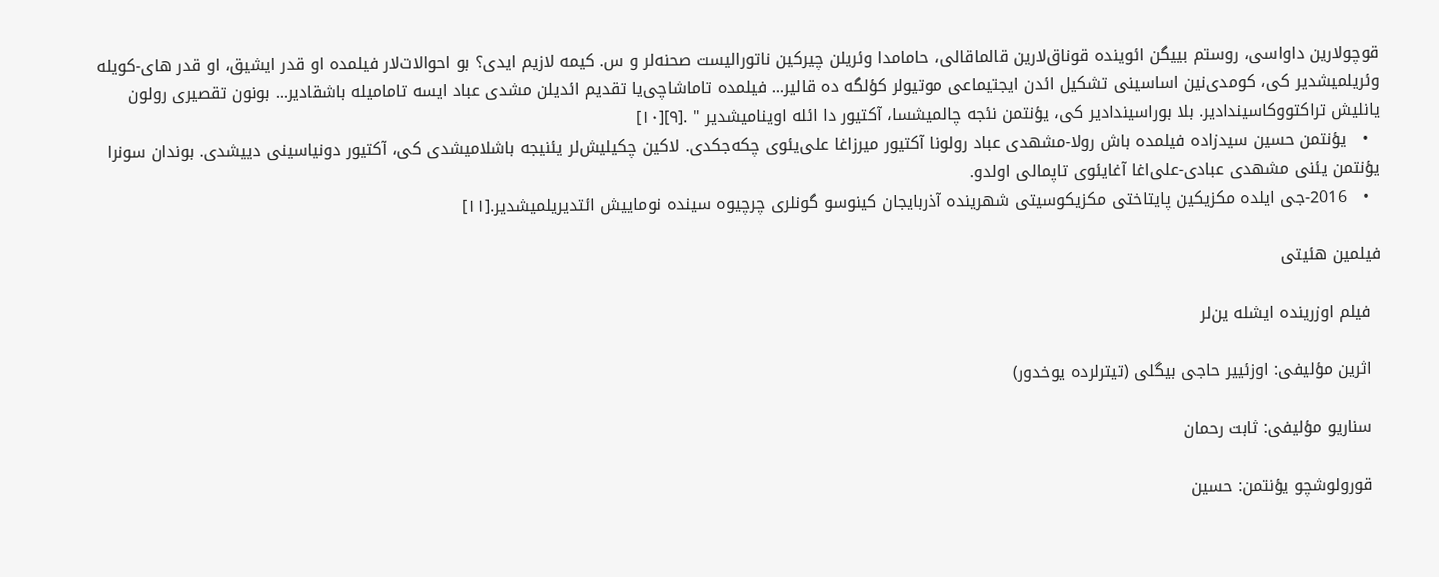قوچولارین داواسی، روستم بییگن ائوینده قوناق‌لارین قالماقالی، حامامدا وئریلن چیرکین ناتورالیست صحنه‌لر و س. کیمه لازیم ایدی؟ بو احوالات‌لار فیلمده او قدر ایشیق، او قدر های-کویله وئریلمیشدیر کی، کومدی‌نین اساسینی تشکیل ائدن ایجتیماعی موتیولر کؤلگه ده قالیر... فیلمده تاماشاچی‌یا تقدیم ائدیلن مشدی عباد ایسه تامامیله باشقادیر... بونون تقصیری رولون یانلیش تراکتووکاسیندادیر. بلا بوراسیندادیر کی، یؤنتمن نئجه چالمیشسا، آکتیور دا ائله اوینامیشدیر " .[۹][۱۰]
  •   یؤنتمن حسین سیدزاده فیلمده باش رولا-مشهدی عباد رولونا آکتیور میرزاغا علی‌یئوی چکه‌جکدی. لاکین چکیلیش‌لر یئنیجه باشلامیشدی کی، آکتیور دونیاسینی دییشدی. بوندان سونرا یؤنتمن یئنی مشهدی عبادی-علی‌اغا آغایئوی تاپمالی اولدو.
  •   2016-جی ایلده مکزیکین پایتاختی مکزیکوسیتی شهرینده آذربایجان کینوسو گونلری چرچیوه سینده نوماییش ائتدیریلمیشدیر.[۱۱]

فیلمین هئیتی

  فیلم اوزرینده ایشله ین‌لر

  اثرین مؤلیفی: اوزئییر حاجی بیگلی (تیترلرده یوخدور)

  سناریو مؤلیفی: ثابت رحمان

  قورولوشچو یؤنتمن: حسین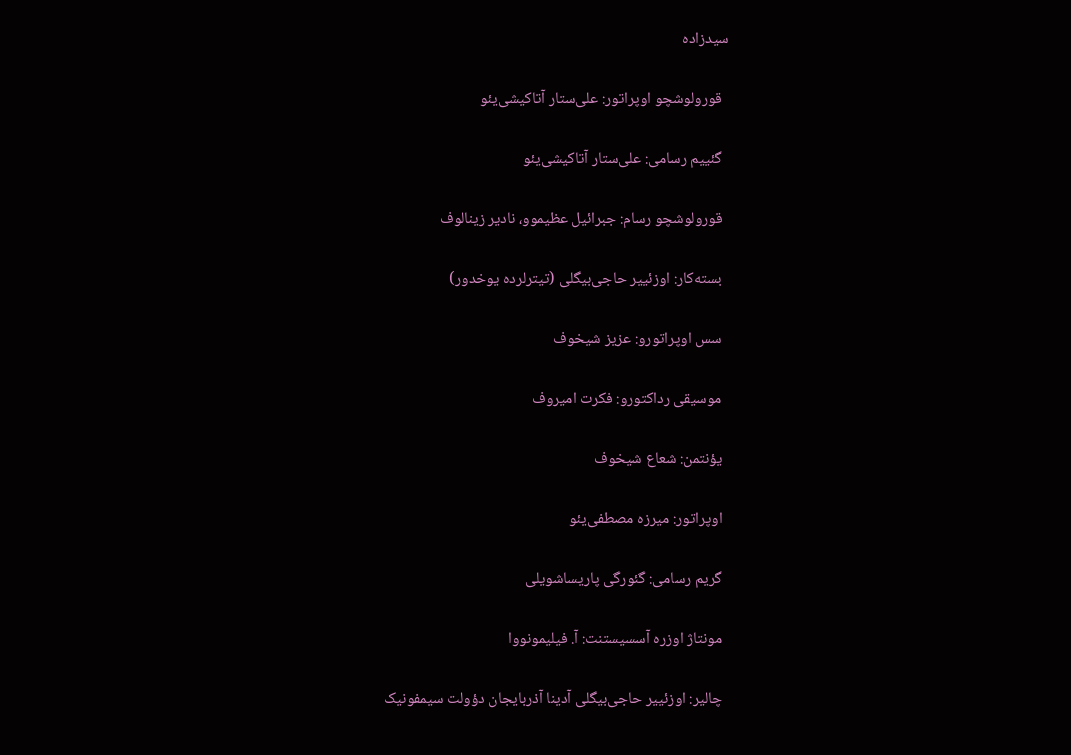سیدزاده

  قورولوشچو اوپراتور: علی‌ستار آتاکیشی‌یئو

  گئییم رسامی: علی‌ستار آتاکیشی‌یئو

  قورولوشچو رسام: جبرائیل عظیموو، نادیر زینالوف

  بسته‌کار: اوزئییر حاجی‌بیگلی (تیترلرده یوخدور)

  سس اوپراتورو: عزیز شیخوف

  موسیقی رداکتورو: فکرت امیروف

  یؤنتمن: شعاع شیخوف

  اوپراتور: میرزه مصطفی‌یئو

  گریم رسامی: گئورگی پاریساشویلی

  مونتاژ اوزره آسسیستنت: آ. فیلیمونووا

  چالیر: اوزئییر حاجی‌بیگلی آدینا آذربایجان دؤولت سیمفونیک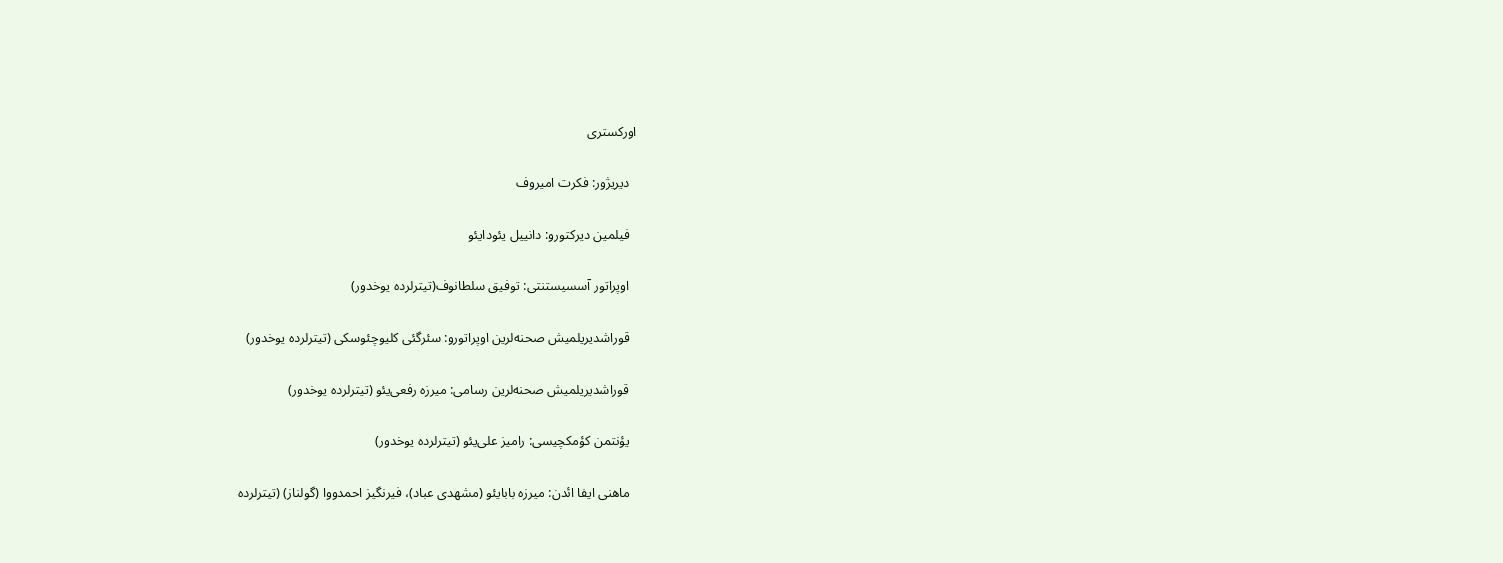اورکستری

  دیریژور: فکرت امیروف

  فیلمین دیرکتورو: دانییل یئودایئو

  اوپراتور آسسیستنتی: توفیق سلطانوف(تیترلرده یوخدور)

  قوراشدیریلمیش صحنه‌لرین اوپراتورو: سئرگئی کلیوچئوسکی (تیترلرده یوخدور)

  قوراشدیریلمیش صحنه‌لرین رسامی: میرزه رفعی‌یئو (تیترلرده یوخدور)

  یؤنتمن کؤمکچیسی: رامیز علی‌یئو (تیترلرده یوخدور)

  ماهنی ایفا ائدن: میرزه بابایئو (مشهدی عباد)، فیرنگیز احمدووا (گولناز) (تیترلرده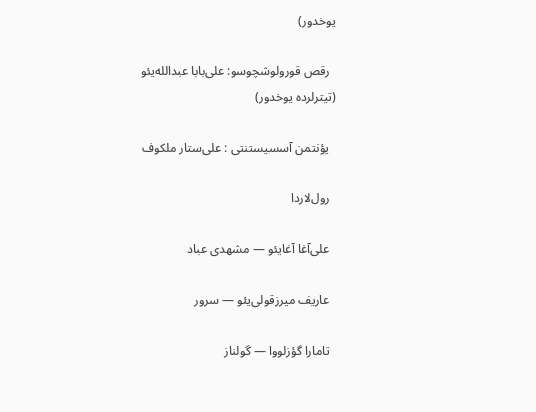یوخدور)

  رقص قورولوشچوسو: علی‌بابا عبدالله‌یئو (تیترلرده یوخدور)

  یؤنتمن آسسیستنتی : علی‌ستار ملکوف

  رول‌لاردا

  علی‌آغا آغایئو — مشهدی عباد

  عاریف میرزقولی‌یئو — سرور

  تامارا گؤزلووا — گولناز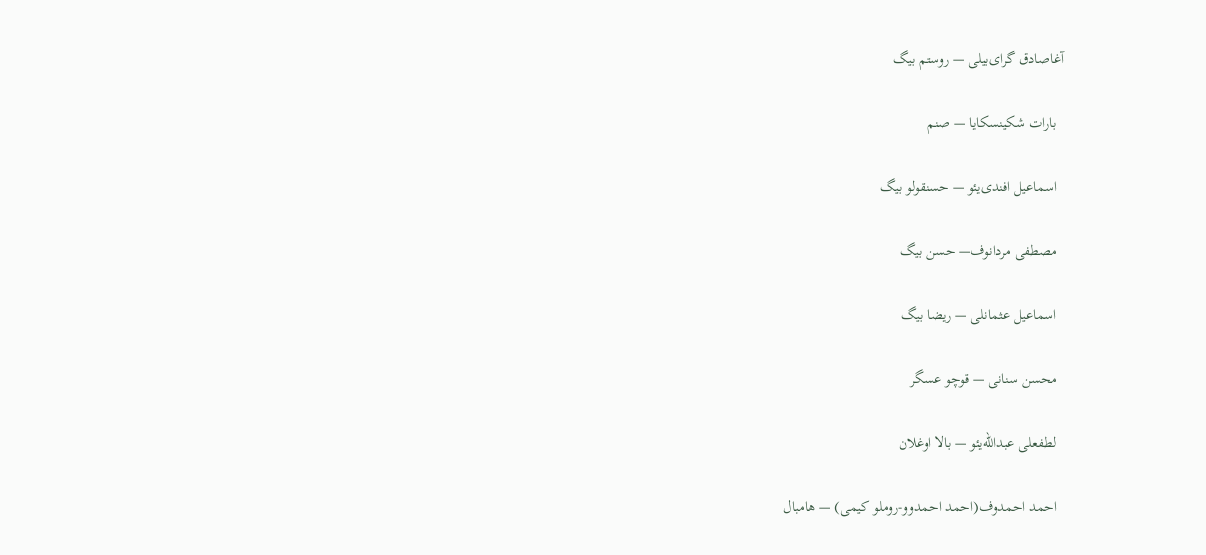آغاصادق گرای‌بیلی — روستم بیگ

  بارات شکینسکایا — صنم

  اسماعیل افندی‌یئو — حسنقولو بیگ

  مصطفی مردانوف— حسن بیگ

  اسماعیل عثمانلی — ریضا بیگ

  محسن سنانی — قوچو عسگر

  لطفعلی عبدالله‌یئو — بالا اوغلان

  احمد احمدوف(احمد احمدوو-روملو کیمی) — هامبال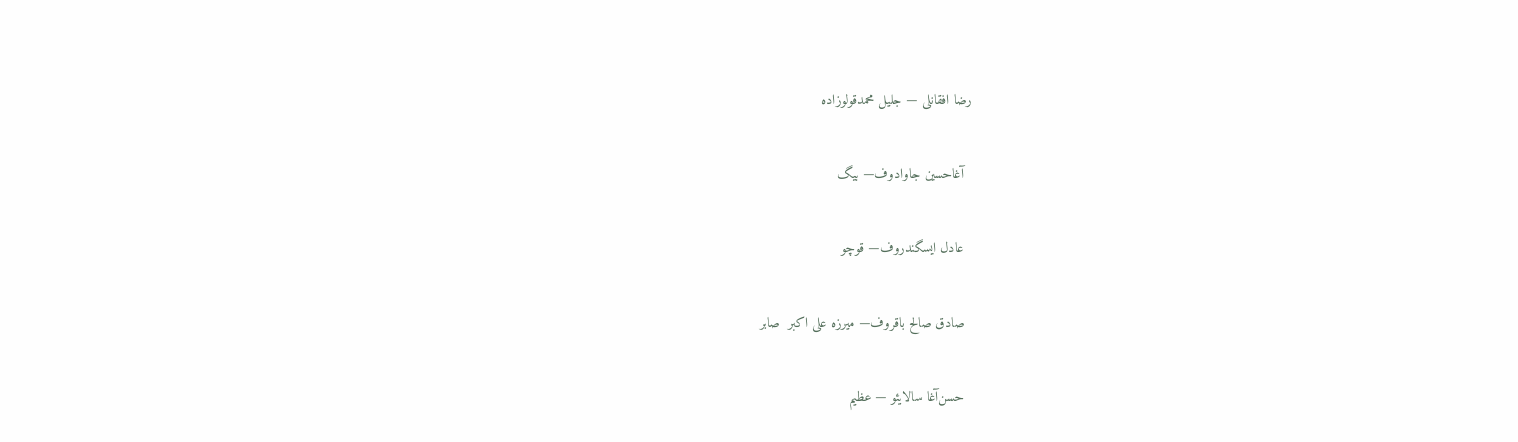رضا افقانلی — جلیل محمدقولوزاده

  آغاحسین جاوادوف— بیگ

  عادل ایسگندروف— قوچو

  صادق صالح باقروف— میرزه علی اکبر  صابر

  حسن‌آغا سالایئو — عظیم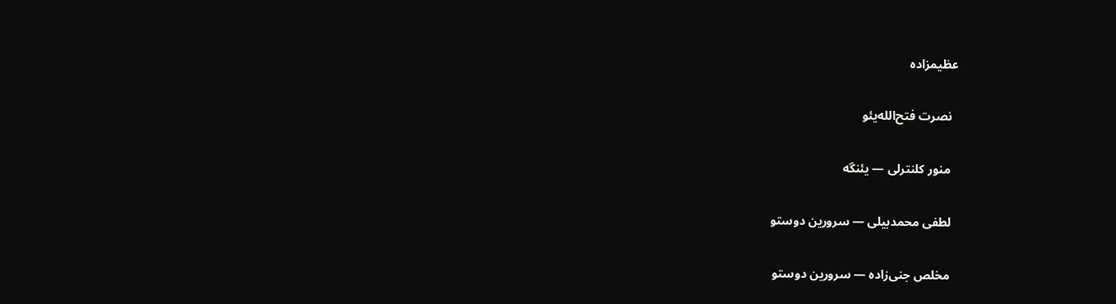عظیمزاده

  نصرت فتح‌الله‌یئو

  منور کلنترلی — یئنگه

  لطفی محمدبیلی — سرورین دوستو

  مخلص جنی‌زاده — سرورین دوستو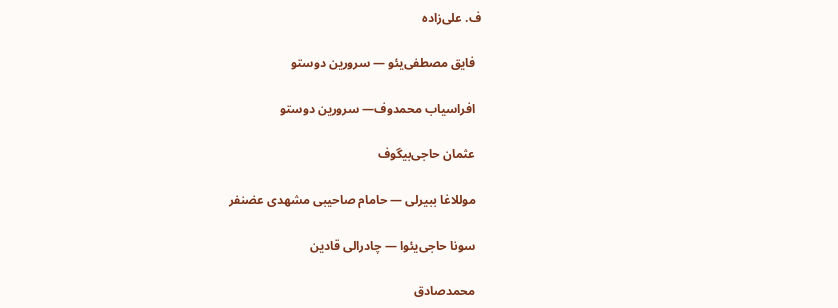ف. علی‌زاده

  فایق مصطفی‌یئو — سرورین دوستو

  افراسیاب محمدوف— سرورین دوستو

  عثمان حاجی‌بیگوف

  موللاغا ببیرلی — حامام صاحیبی مشهدی عضنفر

  سونا حاجی‌یئوا — چادرالی قادین

  محمدصادق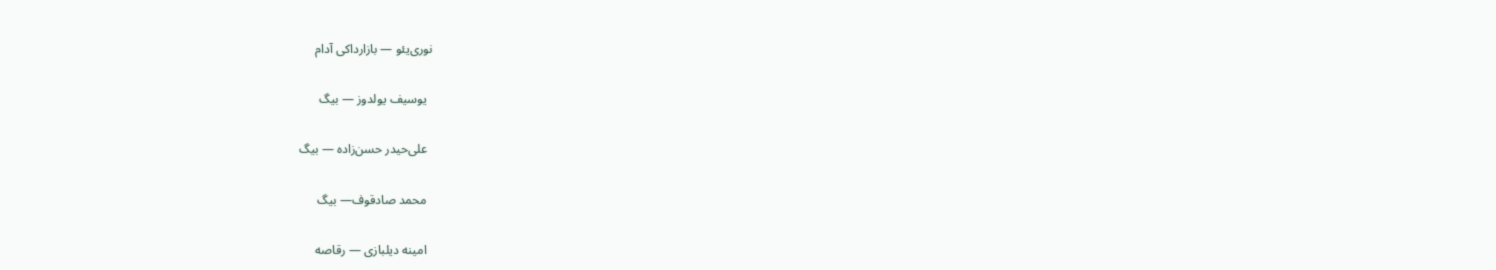نوری‌یئو — بازارداکی آدام

  یوسیف یولدوز — بیگ

  علی‌حیدر حسن‌زاده — بیگ

  محمد صادقوف— بیگ

  امینه دیلبازی — رقاصه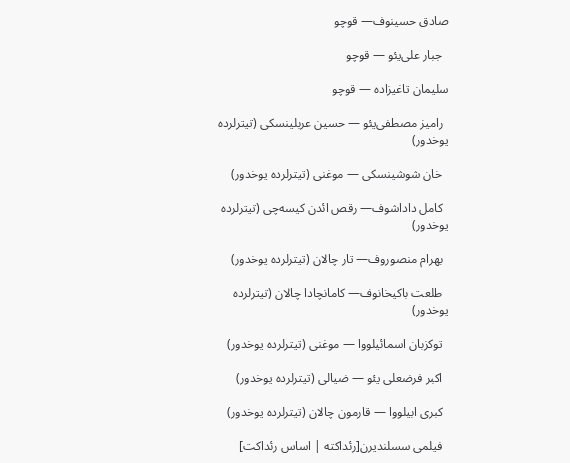صادق حسینوف— قوچو

  جبار علی‌یئو — قوچو

سلیمان تاغیزاده — قوچو

  رامیز مصطفی‌یئو — حسین عربلینسکی (تیترلرده یوخدور)

  خان شوشینسکی — موغنی (تیترلرده یوخدور)

  کامل داداشوف— رقص ائدن کیسه‌چی (تیترلرده یوخدور)

  بهرام منصوروف— تار چالان (تیترلرده یوخدور)

  طلعت باکیخانوف— کامانچادا چالان (تیترلرده یوخدور)

  توکزبان اسمائیلووا — موغنی (تیترلرده یوخدور)

  اکبر فرضعلی یئو — ضیالی (تیترلرده یوخدور)

  کبری ابیلووا — قارمون چالان (تیترلرده یوخدور)

  فیلمی سسلندیرن[رئداکته | اساس رئداکت]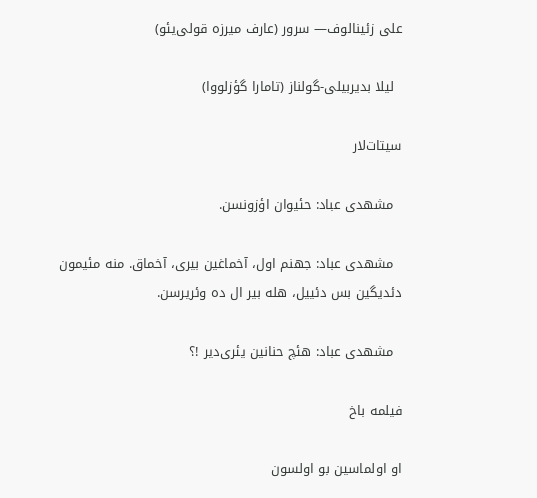علی زئینالوف— سرور (عارف میرزه قولی‌یئو)

  لیلا بدیربیلی-گولناز (تامارا گؤزلووا)

سیتات‌لار

  مشهدی عباد: حئیوان اؤزونسن.

  مشهدی عباد: جهنم اول، آخماغین بیری، آخماق. منه مئیمون دئدیگین بس دئییل، هله بیر ال ده وئریرسن.

  مشهدی عباد: هئچ حنانین یئری‌دیر !؟

فیلمه باخ

او اولماسین بو اولسون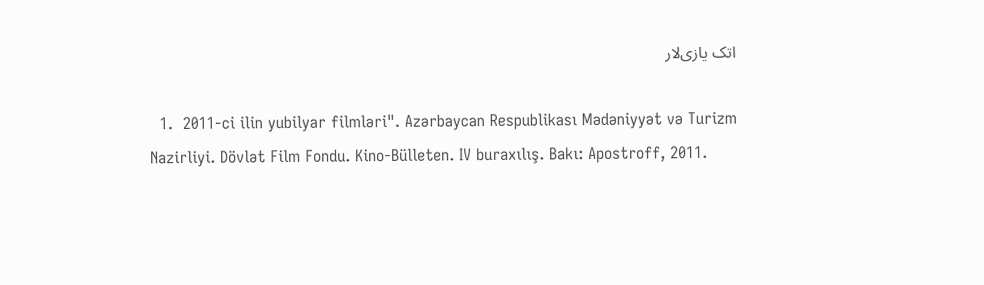اتک یازی‌لار

  1.  2011-ci ilin yubilyar filmləri". Azərbaycan Respublikası Mədəniyyət və Turizm Nazirliyi. Dövlət Film Fondu. Kino-Bülleten. IV buraxılış. Bakı: Apostroff, 2011.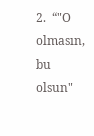2.  “"O olmasın, bu olsun"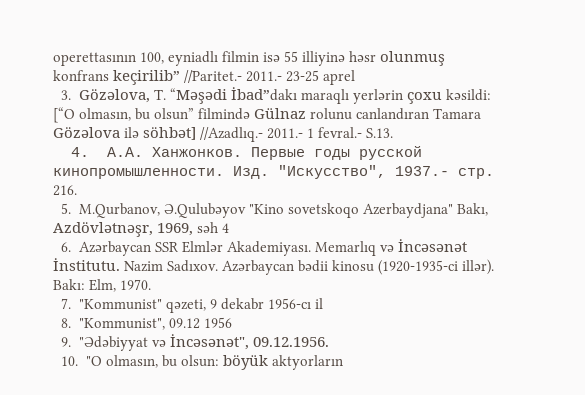operettasının 100, eyniadlı filmin isə 55 illiyinə həsr olunmuş konfrans keçirilib” //Paritet.- 2011.- 23-25 aprel
  3.  Gözəlova, T. “Məşədi İbad”dakı maraqlı yerlərin çoxu kəsildi: [“O olmasın, bu olsun” filmində Gülnaz rolunu canlandıran Tamara Gözəlova ilə söhbət] //Azadlıq.- 2011.- 1 fevral.- S.13.
  4.  А.А. Ханжонков. Первые годы русской кинопромышленности. Изд. "Искусство", 1937.- стр. 216.
  5.  M.Qurbanov, Ə.Qulubəyov "Kino sovetskoqo Azerbaydjana" Bakı, Azdövlətnəşr, 1969, səh 4
  6.  Azərbaycan SSR Elmlər Akademiyası. Memarlıq və İncəsənət İnstitutu. Nazim Sadıxov. Azərbaycan bədii kinosu (1920-1935-ci illər). Bakı: Elm, 1970.
  7.  "Kommunist" qəzeti, 9 dekabr 1956-cı il
  8.  "Kommunist", 09.12 1956
  9.  "Ədəbiyyat və İncəsənət", 09.12.1956.
  10.  "O olmasın, bu olsun: böyük aktyorların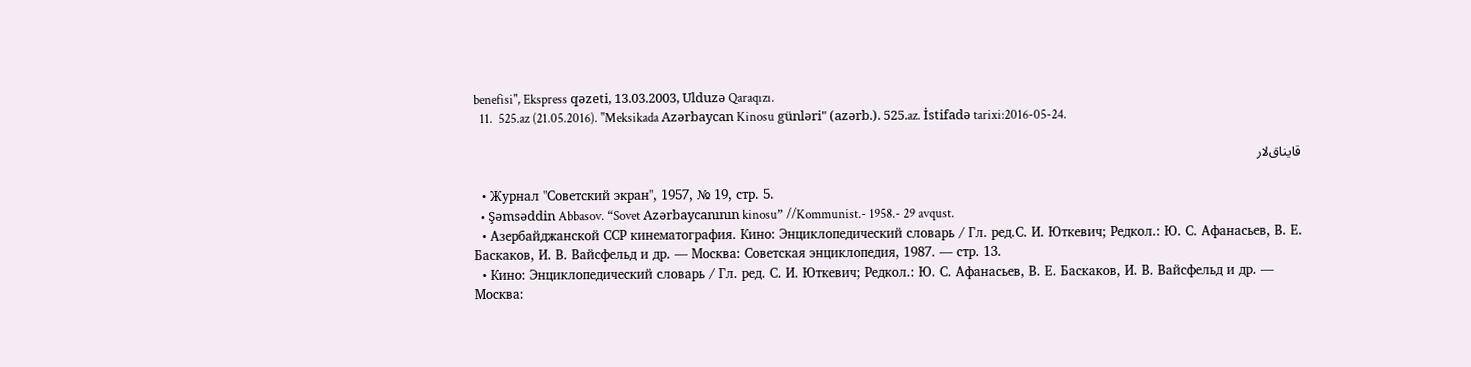benefisi", Ekspress qəzeti, 13.03.2003, Ulduzə Qaraqızı.
  11.  525.az (21.05.2016). "Meksikada Azərbaycan Kinosu günləri" (azərb.). 525.az. İstifadə tarixi:2016-05-24.

قایناق‌لار

  • Журнал "Советский экран", 1957, № 19, стр. 5.
  • Şəmsəddin Abbasov. “Sovet Azərbaycanının kinosu” //Kommunist.- 1958.- 29 avqust.
  • Азербайджанской ССР кинематография. Кино: Энциклопедический словарь / Гл. ред.С. И. Юткевич; Редкол.: Ю. С. Афанасьев, В. Е. Баскаков, И. В. Вайсфельд и др. — Москва: Советская энциклопедия, 1987. — стр. 13.
  • Кино: Энциклопедический словарь / Гл. ред. С. И. Юткевич; Редкол.: Ю. С. Афанасьев, В. Е. Баскаков, И. В. Вайсфельд и др. — Москва: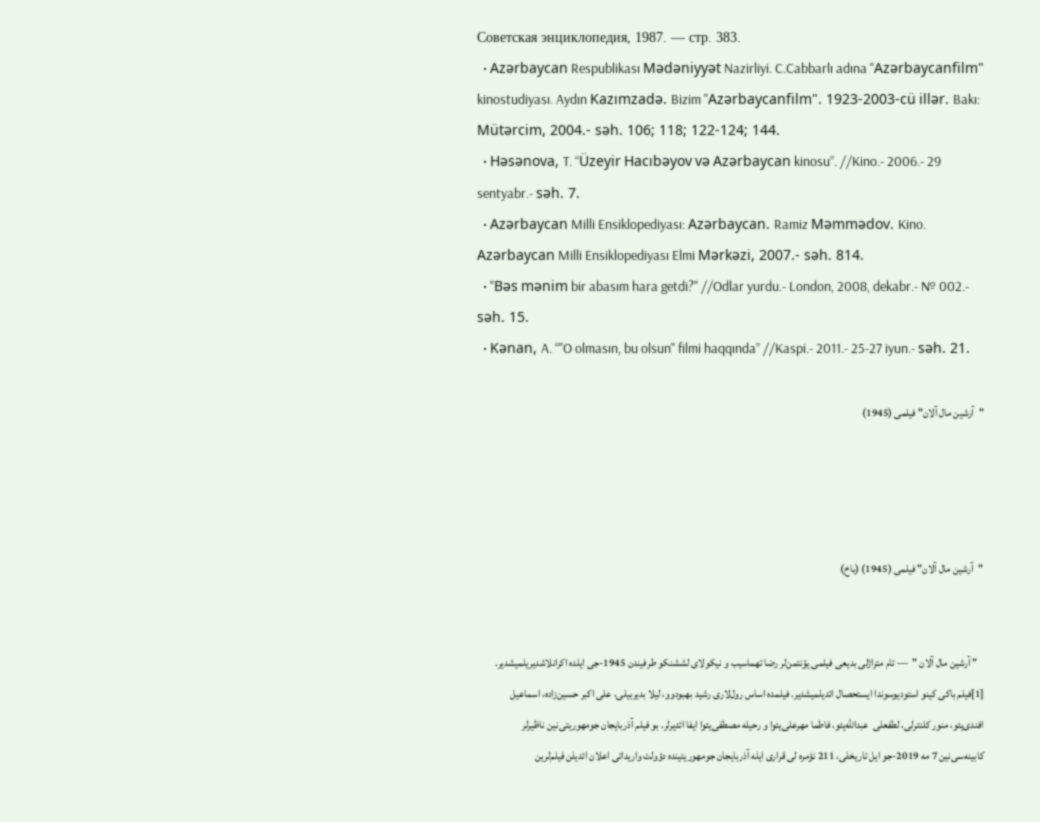Советская энциклопедия, 1987. — стр. 383.
  • Azərbaycan Respublikası Mədəniyyət Nazirliyi. C.Cabbarlı adına "Azərbaycanfilm" kinostudiyası. Aydın Kazımzadə. Bizim "Azərbaycanfilm". 1923-2003-cü illər. Bakı: Mütərcim, 2004.- səh. 106; 118; 122-124; 144.
  • Həsənova, T. “Üzeyir Hacıbəyov və Azərbaycan kinosu”. //Kino.- 2006.- 29 sentyabr.- səh. 7.
  • Azərbaycan Milli Ensiklopediyası: Azərbaycan. Ramiz Məmmədov. Kino. Azərbaycan Milli Ensiklopediyası Elmi Mərkəzi, 2007.- səh. 814.
  • "Bəs mənim bir abasım hara getdi?" //Odlar yurdu.- London, 2008, dekabr.- № 002.- səh. 15.
  • Kənan, A. “"O olmasın, bu olsun" filmi haqqında” //Kaspi.- 2011.- 25-27 iyun.- səh. 21.

"آرشین مال آلان" فیلمی (1945)




"آرشین مال آلان" فیلمی (1945) (باخ)


   " آرشین مال آلان "  — تام متراژلی بدیعی فیلمی یؤنتمن‌لر رضا تهماسیب و نیکولای لششنکو طرفیندن 1945-جی ایلده اکرانلاشدیریلمیشدیر. [1]فیلم باکی کینو استودیوسوندا ایستحصال ائدیلمیشدیر. فیلمده اساس رول‌لاری رشید بهبودوو، لیلا بدیربیلی، علی اکبر‌ حسین‌زاده، اسماعیل افندی‌یئو، منور کلنترلی، لطفعلی  عبدالله‌یئو، فاطما مهرعلی‌یئوا و رحیله مصطفی‌یئوا ایفا ائدیرلر. بو فیلم آذربایجان جومهوریتی‌نین ناظیرلر کابینه‌سی‌نین 7 مه 2019-جو ایل تاریخلی، 211 نؤمره لی قراری ایله آذربایجان جومهوریتینده دؤولت واریداتی اعلان ائدیلن فیلم‌لرین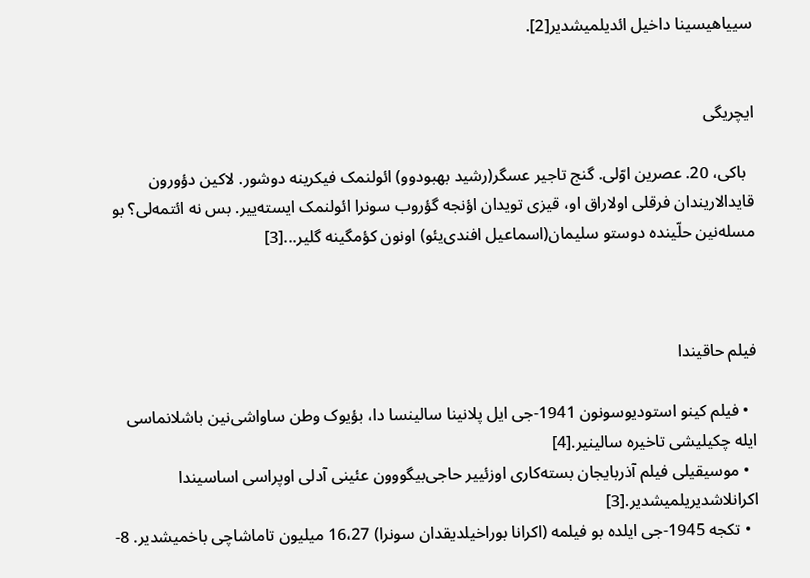سییاهیسینا داخیل ائدیلمیشدیر[2].


ایچریگی

  باکی، 20. عصرین اوّلی. گنج تاجیر عسگر(رشید بهبودوو) ائولنمک فیکرینه دوشور. لاکین دؤورون قایدالاریندان فرقلی اولاراق او، قیزی تویدان اؤنجه گؤروب سونرا ائولنمک ایسته‌ییر. بس نه ائتمه‌لی؟ بو مسله‌نین حلّینده دوستو سلیمان(اسماعیل افندی‌یئو) اونون کؤمگینه گلیر...[3]



فیلم حاقیندا

  • فیلم کینو استودیوسونون 1941-جی ایل پلانینا سالینسا دا، بؤیوک وطن ساواشی‌نین باشلانماسی ایله چکیلیشی تاخیره سالینیر.[4]
  • موسیقیلی فیلم آذربایجان بسته‌کاری اوزئییر حاجی‌بیگووون عئینی‌ آدلی اوپراسی اساسیندا اکرانلاشدیریلمیشدیر.[3]
  • تکجه 1945-جی ایلده بو فیلمه (اکرانا بوراخیلدیقدان سونرا) 16،27 میلیون تاماشاچی باخمیشدیر. 8-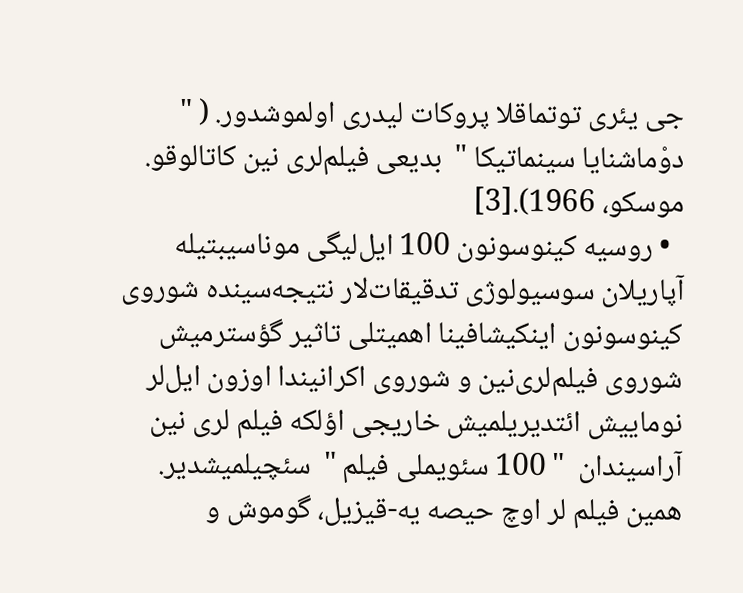جی یئری توتماقلا پروکات لیدری اولموشدور. ( " دوْماشنایا سینماتیکا "  بدیعی فیلم‌لری نین کاتالوقو. موسکو، 1966).[3]
  • روسیه کینوسونون 100 ایل‌لیگی موناسیبتیله آپاریلان سوسیولوژی تدقیقات‌لار نتیجه‌سینده شوروی کینوسونون اینکیشافینا اهمیتلی تاثیر گؤسترمیش شوروی فیلم‌لری‌نین و شوروی اکرانیندا اوزون ایل‌لر نوماییش ائتدیریلمیش خاریجی اؤلکه فیلم لری نین آراسیندان  " 100 سئویملی فیلم "  سئچیلمیشدیر. همین فیلم لر اوچ حیصه یه-قیزیل، گوموش و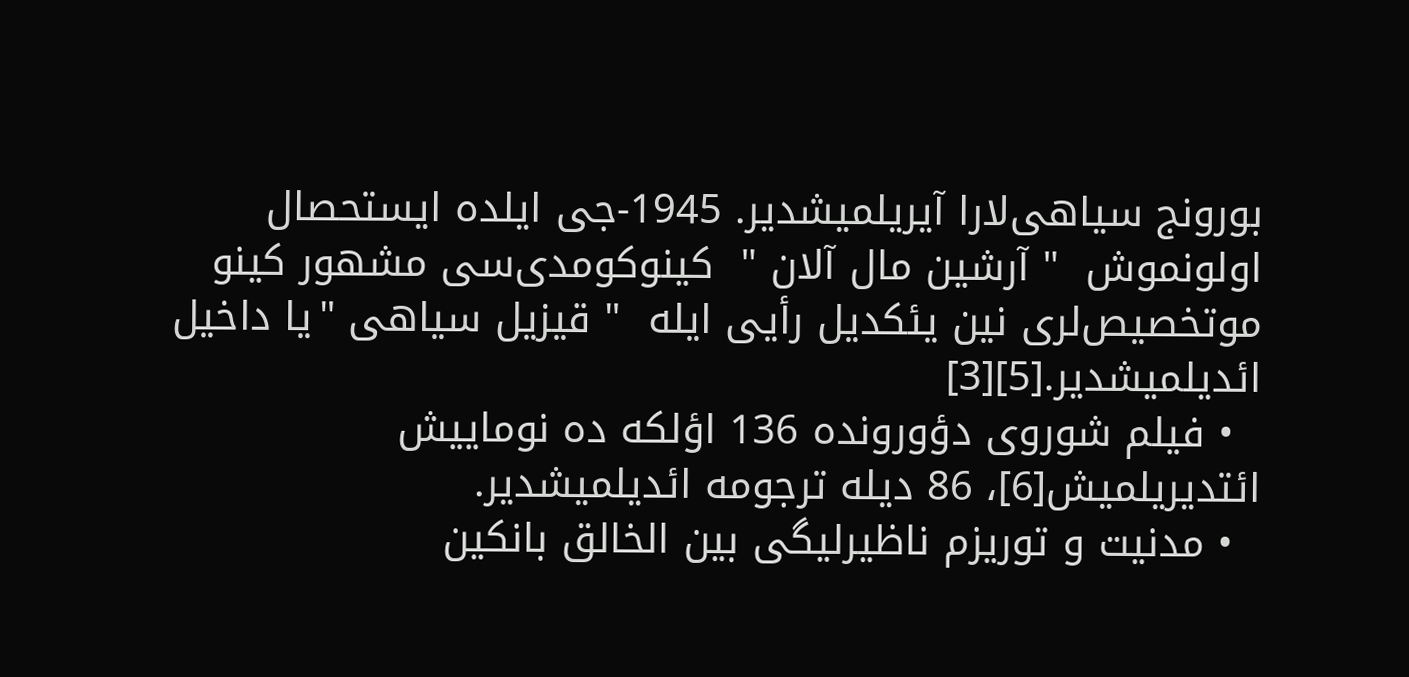بورونج سیاهی‌لارا آیریلمیشدیر. 1945-جی ایلده ایستحصال اولونموش  " آرشین مال آلان "  کینوکومدی‌سی مشهور کینو موتخصیص‌لری نین یئکدیل رأیی ایله  " قیزیل سیاهی "یا داخیل ائدیلمیشدیر.[5][3]
  • فیلم شوروی دؤورونده 136 اؤلکه ده نوماییش ائتدیریلمیش[6]، 86 دیله ترجومه ائدیلمیشدیر.
  • مدنیت و توریزم ناظیرلیگی بین الخالق بانکین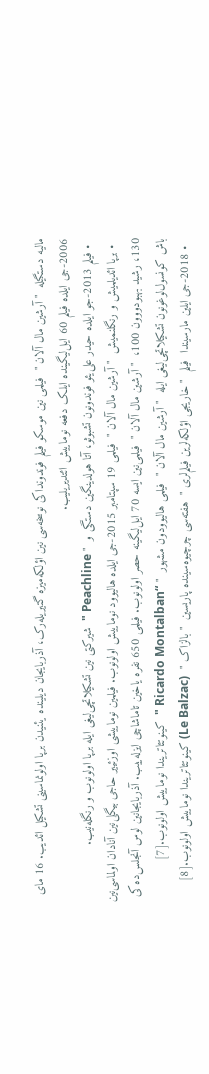مالیه دستگیله  " آرشین مال آلان "  فیلمی نین موسکو فیلم فوندونداکی نوسخه‌سی نین اؤلکه‌میزه گتیریله‌رک، آذربایجان دیلینده یئنیدن برپا اولونماسینی تشکیل ائدیب. 16 مای 2006-جی ایلده فیلم 60 ایل‌لیگینده ایلک دفعه نوماییش ائتدیریلیب.
  • فیلم 2013-جو ایلده حیدر علی‌یئو فوندونون تشبوثو، آتا هولدینگین دستگی و  " Peachline "  شیرکتی نین تشکیلاتچی‌لیغی ایله برپا اولونوب و رنگله‌نیب.
  • برپا ائدیلمیش و رنگلنمیش  " آرشین مال آلان "  فیلمی 19 سپتامبر 2015-جی ایلده هالیوود نوماییش اولونوب. فیلمین نوماییشی اوزئییر حاجی بیگلی‌نین آنادان اولماسی‌نین 130، رشید بهبودووون 100،  " آرشین مال آلان "  فیلمی‌نین ایسه 70 ایل‌لیگینه حصر اولونوب. فیلمی 650 نفره یاخین تاماشاچی ایزله‌ییب. آذربایجانین لوس آنجلس‌ده کی  باش کونسول‌لوغونون تشکیلاتچی‌لیغی ایله  " آرشین مال آلان "  فیلمی هالیوودون مشهور  " “Ricardo Montalban "  کینوتئاتریندا نوماییش اولونوب.[7]
  • 2018-جی ایلین مارسیندا  فیلم  " خاریجی اؤلکه‌لرین فیلم‌لری "  هفته‌سی چرچیوه‌‌سینده پاریسین  " بالزاک "  (Le Balzac) کینوتئاتریندا نوماییش اولونوب.[8]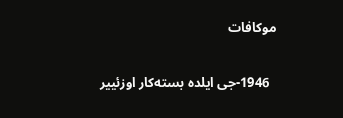موکافات

  1946-جی ایلده بسته‌کار اوزئییر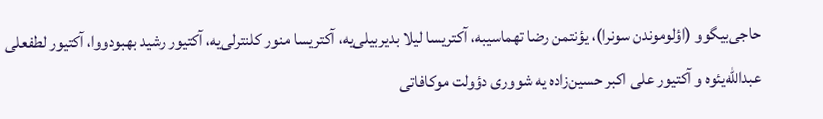حاجی‌بیگوو (اؤلوموندن سونرا)، یؤنتمن رضا تهماسیبه، آکتریسا لیلا بدیربیلی‌یه، آکتریسا منور کلنترلی‌یه، آکتیور رشید بهبودووا، آکتیور لطفعلی  عبدالله‌یئوه و آکتیور علی اکبر حسین‌زاده یه شووری دؤولت موکافاتی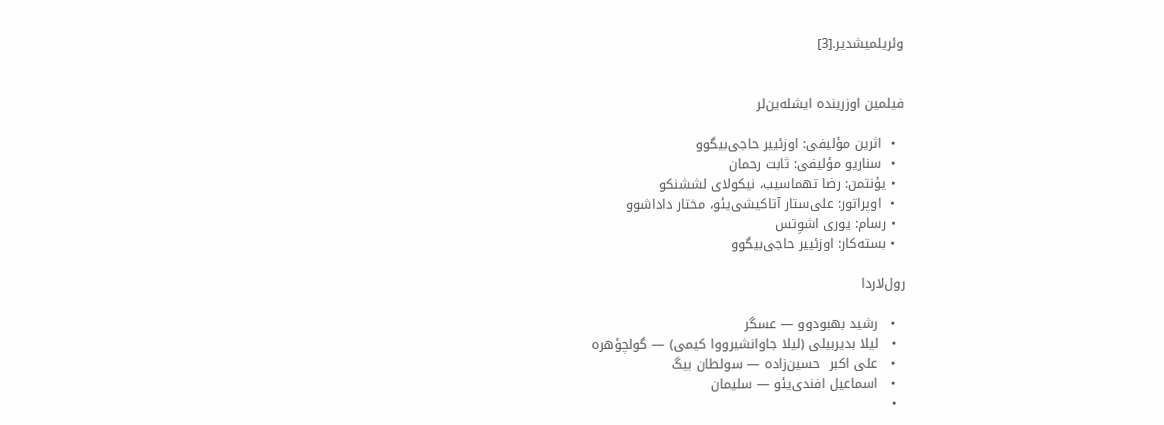وئریلمیشدیر.[3]


فیلمین اوزرینده ایشله‌ین‌لر

  •  اثرین مؤلیفی: اوزئییر حاجی‌بیگوو
  •  سناریو مؤلیفی: ثابت رحمان
  • یؤنتمن: رضا تهماسیب، نیکولای لششنکو
  •  اوپراتور: علی‌ستار آتاکیشی‌یئو، مختار داداشوو
  • رسام: یوری اشوِتس
  • بسته‌کار: اوزئییر حاجی‌بیگوو

رول‌لاردا

  •   رشید بهبودوو — عسگر
  •   لیلا بدیربیلی (لیلا جاوانشیرووا کیمی) — گولچؤهره
  •   علی اکبر  حسین‌زاده — سولطان بیگ
  •   اسماعیل افندی‌یئو — سلیمان
  •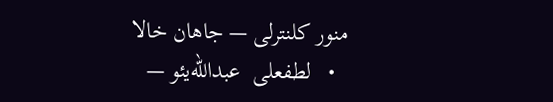منور کلنترلی — جاهان خالا
  •   لطفعلی  عبدالله‌یئو —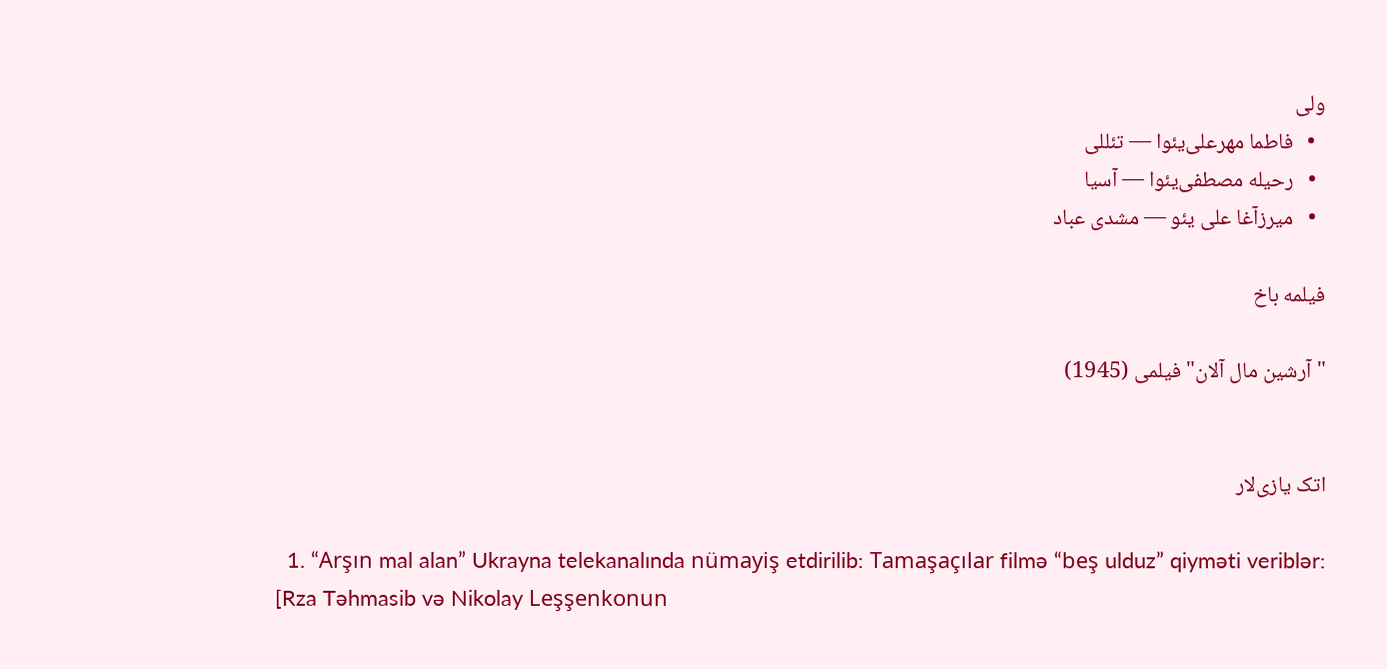ولی
  •   فاطما مهرعلی‌یئوا — تئللی
  •   رحیله مصطفی‌یئوا — آسیا
  •   میرزآغا علی یئو — مشدی عباد

فیلمه باخ

"آرشین مال آلان" فیلمی (1945)


اتک یازی‌لار

  1. “Arşın mal alan” Ukrayna telekanalında nümayiş etdirilib: Tamaşaçılar filmə “beş ulduz” qiyməti veriblər: [Rza Təhmasib və Nikolay Leşşenkonun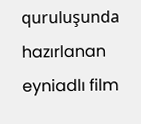quruluşunda hazırlanan eyniadlı film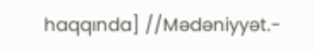haqqında] //Mədəniyyət.-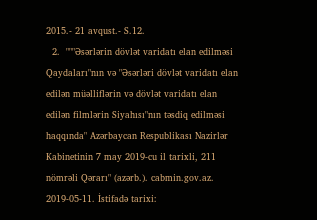2015.- 21 avqust.- S.12.
  2.  """Əsərlərin dövlət varidatı elan edilməsi Qaydaları"nın və "Əsərləri dövlət varidatı elan edilən müəlliflərin və dövlət varidatı elan edilən filmlərin Siyahısı"nın təsdiq edilməsi haqqında" Azərbaycan Respublikası Nazirlər Kabinetinin 7 may 2019-cu il tarixli, 211 nömrəli Qərarı" (azərb.). cabmin.gov.az. 2019-05-11. İstifadə tarixi: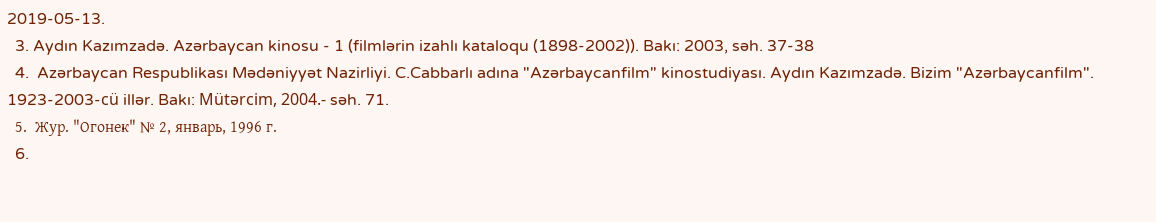2019-05-13.
  3. Aydın Kazımzadə. Azərbaycan kinosu - 1 (filmlərin izahlı kataloqu (1898-2002)). Bakı: 2003, səh. 37-38
  4.  Azərbaycan Respublikası Mədəniyyət Nazirliyi. C.Cabbarlı adına "Azərbaycanfilm" kinostudiyası. Aydın Kazımzadə. Bizim "Azərbaycanfilm". 1923-2003-cü illər. Bakı: Mütərcim, 2004.- səh. 71.
  5.  Жур. "Огонек" № 2, январь, 1996 г.
  6.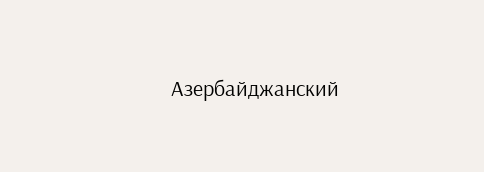Азербайджанский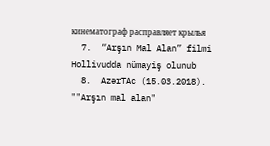кинематограф расправляет крылья
  7.  “Arşın Mal Alan” filmi Hollivudda nümayiş olunub
  8.  AzərTAc (15.03.2018). ""Arşın mal alan"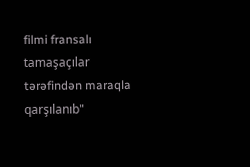filmi fransalı tamaşaçılar tərəfindən maraqla qarşılanıb"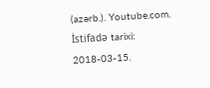(azərb.). Youtube.com. İstifadə tarixi: 2018-03-15.